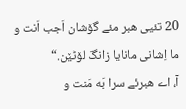20 تئیی هبر مئے گۆشان اَجب اَنت و ما اِشانی مانایا زانگَ لۆٹێن.“
آ، اے هبرئے سرا بَه مَنت و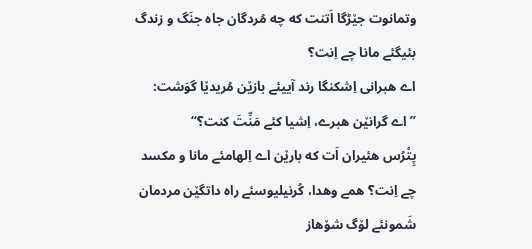وتمانوت جێڑگا اَتنت که چه مُردگان جاه جنَگ و زندگ بئیگئے مانا چے اِنت؟
اے هبرانی اِشکنگا رند آییئے بازێن مُریدێا گوَشت: ”اے گرانێن هبرے، اِشیا کئے مَنِّتَ کنت؟“
پِتْرُس هئیران اَت که بارێن اے اِلهامئے مانا و مکسد چے اِنت؟ همے وهدا، کُرنیلیوسئے راه داتگێن مردمان شَمونئے لۆگ شۆهاز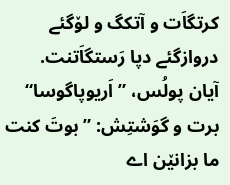کرتگاَت و آتکگ و لۆگئے دروازگئے دپا رَستگاَتنت.
آیان پولُس، ”اَریوپاگوسا“ برت و گوَشتِش: ”بوتَ کنت ما بزانێن اے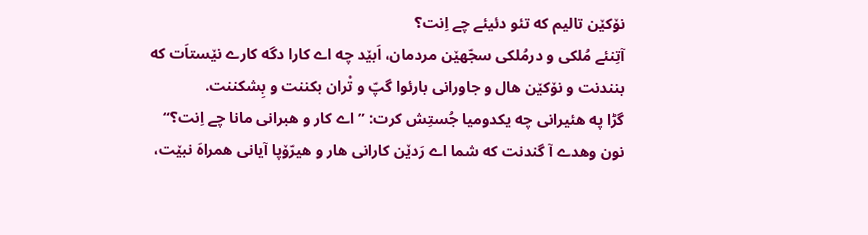نۆکێن تالیم که تئو دئیئے چے اِنت؟
آتِنئے مُلکی و درمُلکی سجّهێن مردمان، اَبێد چه اے کارا دگه کارے نێستاَت که بنندنت و نۆکێن هال و جاورانی بارئوا گپّ و تْران بکننت و بِشکننت.
گڑا په هئیرانی چه یکدومیا جُستِش کرت: ”اے کار و هبرانی مانا چے اِنت؟“
نون وهدے آ گندنت که شما اے رَدێن کارانی هار و هیرّۆپا آیانی همراهَ نبێت،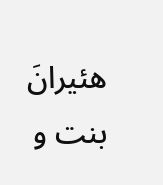هئیرانَ بنت و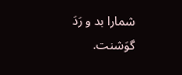شمارا بد و رَدَ گوَشنت.